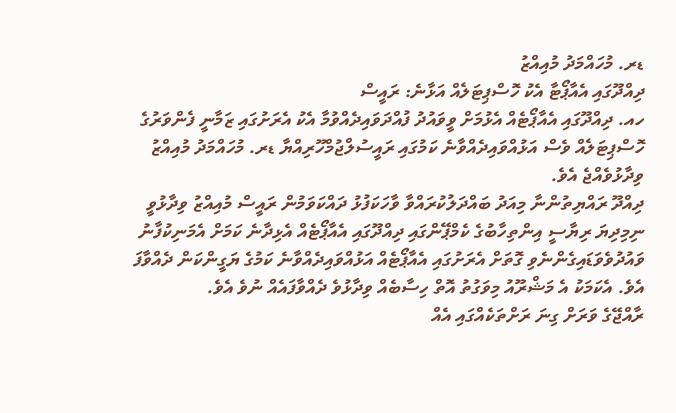ޑރ. މުހައްމަދު މުއިއްޒު
ދިއްދޫގައި އެއާޕޯޓާ އެކު ހޮސްޕިޓަލެއް އަޅާނެ: ރައީސް
ހއ. ދިއްދޫގައި އެއާޕޯޓެއް އެޅުމަށް ވީވައުދު ފުއްދަވައިދެއްވުމާ އެކު އެރަށުގައި ޒަމާނީ ފެންވަރުގެ ހޮސްޕިޓަލެއް ވެސް އަޅުއްވައިދެއްވާނެ ކަމުގައި ރައީސުލްޖުމްހޫރިއްޔާ ޑރ. މުހައްމަދު މުއިއްޒު ވިދާޅުވެއްޖެ އެވެ.
ދިއްދޫ ރައްޔިތުންނާ މިއަދު ބައްދަލުކުރައްވާ ވާހަކަފުޅު ދައްކަވަމުން ރައީސް މުއިއްޒު ވިދާޅުވީ ނިމިދިޔަ ރިޔާސީ އިންތިހާބުގެ ކެމްޕޭންގައި ދިއްދޫގައި އެއާޕޯޓެއް އެޅިދާނެ ކަމަށް އެމަނިކުފާނު ވައުދުވެވަޑައިގެންނެވި ގޮތަށް އެރަށުގައި އެއާޕޯޓެއް އަޅުއްވައިދެއްވާނެ ކަމުގެ ޔަގީންކަން ދެއްވާފަ އެވެ. އެކަމަކު އެ މަޝްރޫއު މިވަގުތު އޮތް ހިސާބެއް ވިދާޅުވެ ދެއްވާފައެއް ނުވެ އެވެ.
ރާއްޖޭގެ ވަރަށް ގިނަ ރަށްތަކެއްގައި އެއް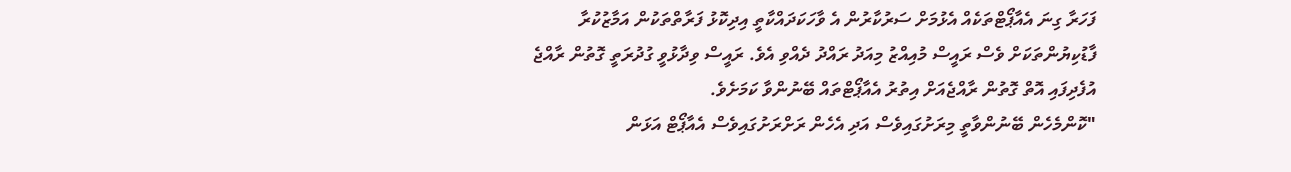ފަހަރާ ގިނަ އެއާޕޯޓްތަކެއް އެޅުމަށް ސަރުކާރުން އެ ވާހަކަދައްކާތީ އިދިކޮޅު ފަރާތްތަކުން އަމާޒުކުރާ ފާޑުކިޔުންތަކަށް ވެސް ރައީސް މުއިއްޒު މިއަދު ރައްދު ދެއްވި އެވެ. ރައީސް ވިދާޅުވީ ގުދުރަތީ ގޮތުން ރާއްޖެ އުފެދިފައި އޮތް ގޮތުން ރާއްޖެއަށް އިތުރު އެއާޕޯޓްތައް ބޭނުންވާ ކަމަށެވެ.
"ކޮންމެހެން ބޭނުންވާތީ މިރަށުގައިވެސް އަދި އެހެން ރަށްރަށުގައިވެސް އެއާޕޯޓް އަޅަން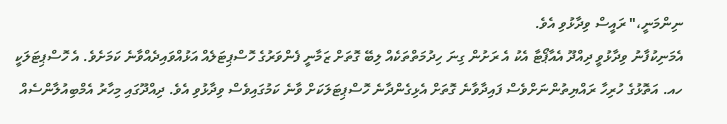ނިންމަނީ،" ރައީސް ވިދާޅުވި އެވެ.
އެމަނިކުފާނު ވިދާޅުވީ ދިއްދޫ އެއާޕޯޓާ އެކު އެ ރަށުން ގިނަ ހިދުމަތްތަކެއް ލިބޭ ގޮތަށް ޒަމާނީ ފެންވަރުގެ ހޮސްޕިޓަލެއް އަޅުއްވައިދެއްވާނެ ކަމަށެވެ. އެ ހޮސްޕިޓަލަކީ ހއ. އަތޮޅުގެ ހުރިހާ ރައްޔިތުންނަށްވެސް ފައިދާވާނެ ގޮތަށް އެޅިގެންދާނެ ހޮސްޕިޓަލަކަށް ވާނެ ކަމުގައިވެސް ވިދާޅުވި އެވެ. ދިއްދޫގައި މިހާރު އެމްބިއުލާންސެއް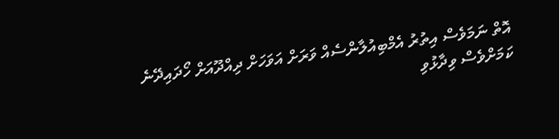އޮތް ނަމަވެސް އިތުރު އެމްބިއުލާންސެއް ވަރަށް އަވަހަށް ދިއްދޫއަށް ހޯދައިދޭނެ ކަމަށްވެސް ވިދާޅުވި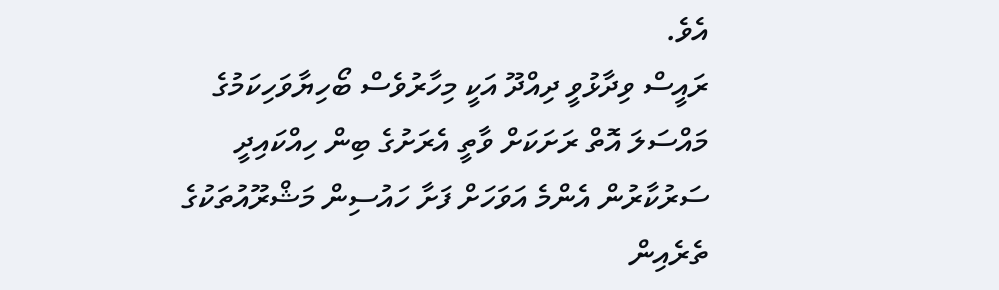އެވެ.
ރައީސް ވިދާޅުވީ ދިއްދޫ އަކީ މިހާރުވެސް ބޯހިޔާވަހިކަމުގެ މައްސަލަ އޮތް ރަށަކަށް ވާތީ އެރަށުގެ ބިން ހިއްކައިދީ ސަރުކާރުން އެންމެ އަވަހަށް ފަށާ ހައުސިން މަޝްރޫއުތަކުގެ ތެރެއިން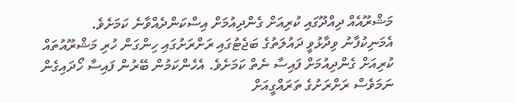މަޝްރޫއެއް ދިއްދޫގައި ކުރިއަށް ގެންދިއުމަށް އިސްކަންދެއްވާނެ ކަމަށެވެ.
އެމަނިކުފާނު ވިދާޅުވީ ދައުލަތުގެ ބަޖެޓުގައި ރަށްރަށުގައި ހިންގަން ހުރި މަޝްރޫއުތައް ކުރިއަށް ގެންދިއުމަށް ފައިސާ ނެތް ކަމަށެވެ. އެހެންކަމުން ބޭރުން ފައިސާ ހޯދައިގެން ނަމަވެސް ރަށްރަށުގެ ތަރައްގީއަށް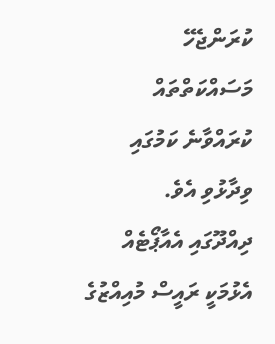ކުރަންޖެހޭ މަސައްކަތްތައް ކުރައްވާނެ ކަމުގައި ވިދާޅުވި އެވެ.
ދިއްދޫގައި އެއާޕޯޓެއް އެޅުމަކީ ރައީސް މުއިއްޒުގެ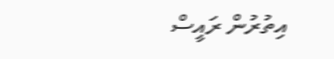އިތުރުން ރައީސް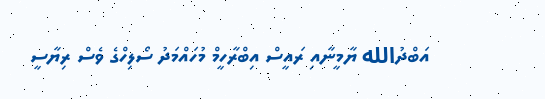އަބްދުالله ޔާމީނާއި ރައީސް އިބްރާހީމް މުހައްމަދު ސޯލިހްގެ ވެސް ރިޔާސީ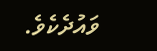ވައުދެކެވެ.